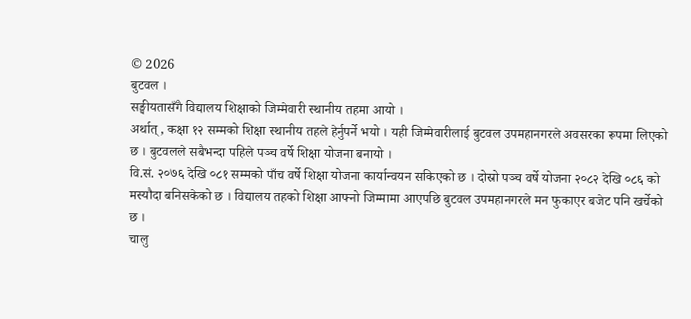© 2026
बुटवल ।
सङ्घीयतासँगै विद्यालय शिक्षाको जिम्मेवारी स्थानीय तहमा आयो ।
अर्थात्, कक्षा १२ सम्मको शिक्षा स्थानीय तहले हेर्नुपर्ने भयो । यही जिम्मेवारीलाई बुटवल उपमहानगरले अवसरका रूपमा लिएको छ । बुटवलले सबैभन्दा पहिले पञ्च वर्षे शिक्षा योजना बनायो ।
वि.सं. २०७६ देखि ०८१ सम्मको पाँच वर्षे शिक्षा योजना कार्यान्वयन सकिएको छ । दोस्रो पञ्च वर्षे योजना २०८२ देखि ०८६ को मस्यौदा बनिसकेको छ । विद्यालय तहको शिक्षा आफ्नो जिम्मामा आएपछि बुटवल उपमहानगरले मन फुकाएर बजेट पनि खर्चेको छ ।
चालु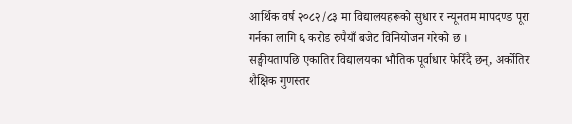आर्थिक वर्ष २०८२/८३ मा विद्यालयहरूको सुधार र न्यूनतम मापदण्ड पूरा गर्नका लागि ६ करोड रुपैयाँ बजेट विनियोजन गरेको छ ।
सङ्घीयतापछि एकातिर विद्यालयका भौतिक पूर्वाधार फेरिँदै छन्, अर्कोतिर शैक्षिक गुणस्तर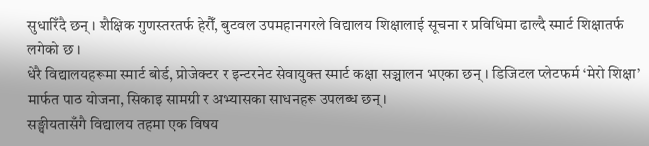सुधारिँदै छन् । शैक्षिक गुणस्तरतर्फ हेरौँ, बुटवल उपमहानगरले विद्यालय शिक्षालाई सूचना र प्रविधिमा ढाल्दै स्मार्ट शिक्षातर्फ लगेको छ ।
धेरै विद्यालयहरूमा स्मार्ट बोर्ड, प्रोजेक्टर र इन्टरनेट सेवायुक्त स्मार्ट कक्षा सञ्चालन भएका छन् । डिजिटल प्लेटफर्म ‘मेरो शिक्षा’ मार्फत पाठ योजना, सिकाइ सामग्री र अभ्यासका साधनहरू उपलब्ध छन् ।
सङ्घीयतासँगै विद्यालय तहमा एक विषय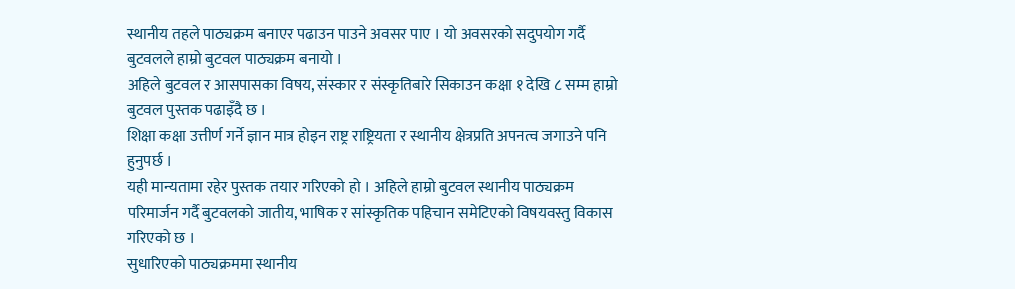स्थानीय तहले पाठ्यक्रम बनाएर पढाउन पाउने अवसर पाए । यो अवसरको सदुपयोग गर्दै बुटवलले हाम्रो बुटवल पाठ्यक्रम बनायो ।
अहिले बुटवल र आसपासका विषय, संस्कार र संस्कृतिबारे सिकाउन कक्षा १ देखि ८ सम्म हाम्रो बुटवल पुस्तक पढाइँदै छ ।
शिक्षा कक्षा उत्तीर्ण गर्ने ज्ञान मात्र होइन राष्ट्र राष्ट्रियता र स्थानीय क्षेत्रप्रति अपनत्व जगाउने पनि हुनुपर्छ ।
यही मान्यतामा रहेर पुस्तक तयार गरिएको हो । अहिले हाम्रो बुटवल स्थानीय पाठ्यक्रम परिमार्जन गर्दै बुटवलको जातीय, भाषिक र सांस्कृतिक पहिचान समेटिएको विषयवस्तु विकास गरिएको छ ।
सुधारिएको पाठ्यक्रममा स्थानीय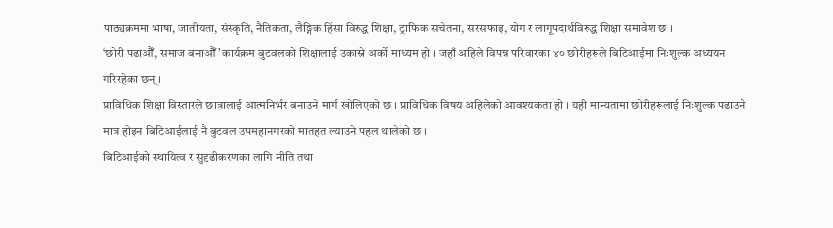पाठ्यक्रममा भाषा, जातीयता, संस्कृति, नैतिकता, लैङ्गिक हिंसा विरुद्ध शिक्षा, ट्राफिक सचेतना, सरसफाइ, योग र लागूपदार्थविरुद्ध शिक्षा समावेश छ ।
‘छोरी पढाऔँ, समाज बनाऔँ’ कार्यक्रम बुटवलको शिक्षालाई उकास्ने अर्को माध्यम हो । जहाँ अहिले विपन्न परिवारका ४० छोरीहरूले बिटिआईमा निःशुल्क अध्ययन गरिरहेका छन् ।
प्राविधिक शिक्षा विस्तारले छात्रालाई आत्मनिर्भर बनाउने मार्ग खोलिएको छ । प्राविधिक विषय अहिलेको आवश्यकता हो । यही मान्यतामा छोरीहरूलाई निःशुल्क पढाउने मात्र होइन बिटिआईलाई नै बुटवल उपमहानगरको मातहत ल्याउने पहल थालेको छ ।
बिटिआईको स्थायित्व र सुदृढीकरणका लागि नीति तथा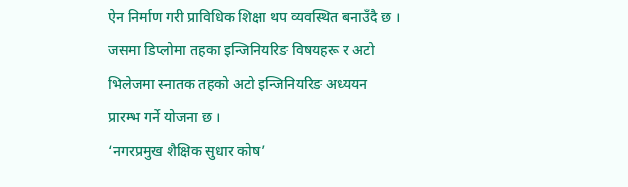ऐन निर्माण गरी प्राविधिक शिक्षा थप व्यवस्थित बनाउँदै छ । जसमा डिप्लोमा तहका इन्जिनियरिङ विषयहरू र अटो भिलेजमा स्नातक तहको अटो इन्जिनियरिङ अध्ययन प्रारम्भ गर्ने योजना छ ।
‘नगरप्रमुख शैक्षिक सुधार कोष’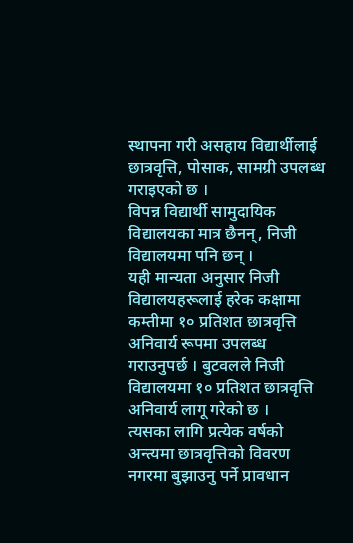स्थापना गरी असहाय विद्यार्थीलाई छात्रवृत्ति, पोसाक, सामग्री उपलब्ध गराइएको छ ।
विपन्न विद्यार्थी सामुदायिक विद्यालयका मात्र छैनन्, निजी विद्यालयमा पनि छन् ।
यही मान्यता अनुसार निजी विद्यालयहरूलाई हरेक कक्षामा कम्तीमा १० प्रतिशत छात्रवृत्ति अनिवार्य रूपमा उपलब्ध गराउनुपर्छ । बुटवलले निजी विद्यालयमा १० प्रतिशत छात्रवृत्ति अनिवार्य लागू गरेको छ ।
त्यसका लागि प्रत्येक वर्षको अन्त्यमा छात्रवृत्तिको विवरण नगरमा बुझाउनु पर्ने प्रावधान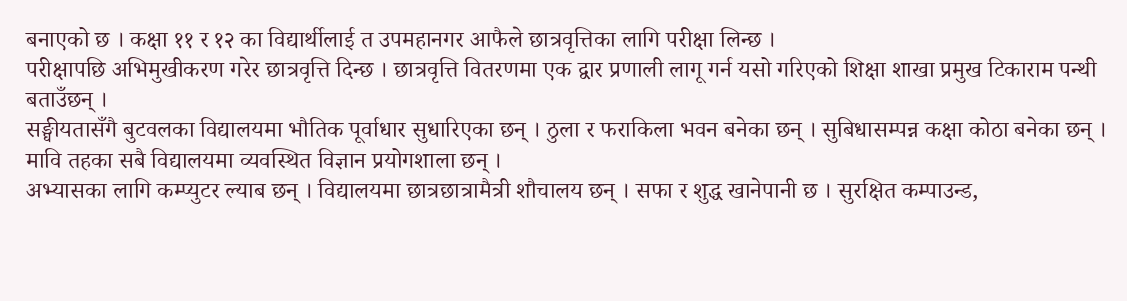बनाएको छ । कक्षा ११ र १२ का विद्यार्थीलाई त उपमहानगर आफैले छात्रवृत्तिका लागि परीक्षा लिन्छ ।
परीक्षापछि अभिमुखीकरण गरेर छात्रवृत्ति दिन्छ । छात्रवृत्ति वितरणमा एक द्वार प्रणाली लागू गर्न यसो गरिएको शिक्षा शाखा प्रमुख टिकाराम पन्थी बताउँछन् ।
सङ्घीयतासँगै बुटवलका विद्यालयमा भौतिक पूर्वाधार सुधारिएका छन् । ठुला र फराकिला भवन बनेका छन् । सुबिधासम्पन्न कक्षा कोठा बनेका छन् । मावि तहका सबै विद्यालयमा व्यवस्थित विज्ञान प्रयोगशाला छन् ।
अभ्यासका लागि कम्प्युटर ल्याब छन् । विद्यालयमा छात्रछात्रामैत्री शौचालय छन् । सफा र शुद्ध खानेपानी छ । सुरक्षित कम्पाउन्ड,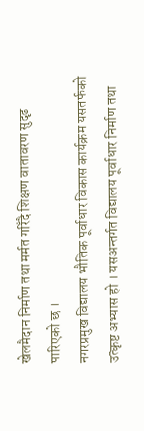खेलमैदान निर्माण तथा मर्मत गरिँदै शिक्षण वातावरण सुदृढ पारिएको छ ।
नगरप्रमुख विद्यालय भौतिक पूर्वाधार विकास कार्यक्रम यसतर्फको उत्कृष्ट अभ्यास हो । यसअन्तर्गत विद्यालय पूर्वाधार निर्माण तथा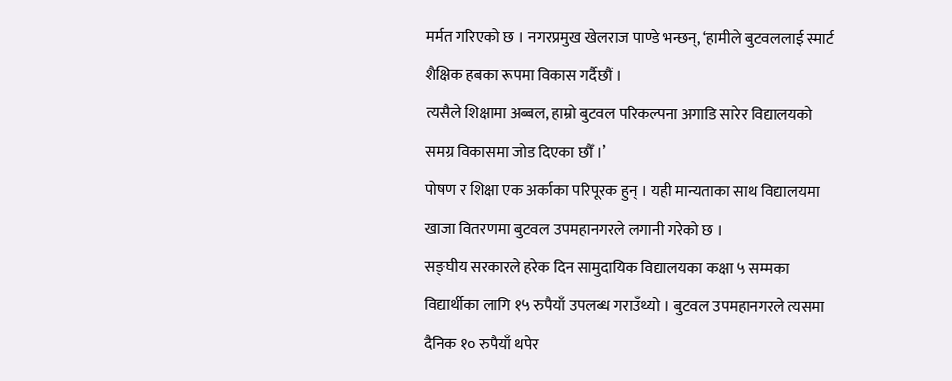मर्मत गरिएको छ । नगरप्रमुख खेलराज पाण्डे भन्छन्, ‘हामीले बुटवललाई स्मार्ट शैक्षिक हबका रूपमा विकास गर्दैछौं ।
त्यसैले शिक्षामा अब्बल, हाम्रो बुटवल परिकल्पना अगाडि सारेर विद्यालयको समग्र विकासमा जोड दिएका छौँ ।’
पोषण र शिक्षा एक अर्काका परिपूरक हुन् । यही मान्यताका साथ विद्यालयमा खाजा वितरणमा बुटवल उपमहानगरले लगानी गरेको छ ।
सङ्घीय सरकारले हरेक दिन सामुदायिक विद्यालयका कक्षा ५ सम्मका विद्यार्थीका लागि १५ रुपैयाँ उपलब्ध गराउँथ्यो । बुटवल उपमहानगरले त्यसमा दैनिक १० रुपैयाँ थपेर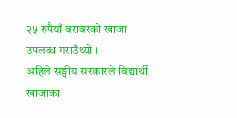२५ रुपैयाँ बराबरको खाजा उपलब्ध गराउँथ्यो ।
अहिले सङ्घीय सरकारले विद्यार्थी खाजाका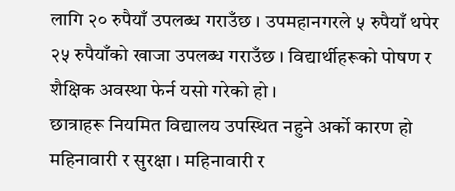लागि २० रुपैयाँ उपलब्ध गराउँछ । उपमहानगरले ५ रुपैयाँ थपेर २५ रुपैयाँको खाजा उपलब्ध गराउँछ । विद्यार्थीहरूको पोषण र शैक्षिक अवस्था फेर्न यसो गरेको हो ।
छात्राहरू नियमित विद्यालय उपस्थित नहुने अर्को कारण हो महिनावारी र सुरक्षा । महिनावारी र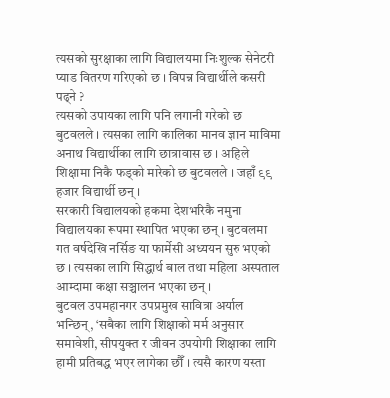त्यसको सुरक्षाका लागि विद्यालयमा निःशुल्क सेनेटरी प्याड वितरण गरिएको छ । विपन्न विद्यार्थीले कसरी पढ्ने ?
त्यसको उपायका लागि पनि लगानी गरेको छ बुटवलले । त्यसका लागि कालिका मानव ज्ञान माविमा अनाथ विद्यार्थीका लागि छात्रावास छ । अहिले शिक्षामा निकै फड्को मारेको छ बुटवलले । जहाँ ९९ हजार विद्यार्थी छन् ।
सरकारी विद्यालयको हकमा देशभरिकै नमुना विद्यालयका रूपमा स्थापित भएका छन् । बुटवलमा गत वर्षदेखि नर्सिङ या फार्मेसी अध्ययन सुरु भएको छ । त्यसका लागि सिद्धार्थ बाल तथा महिला अस्पताल आम्दामा कक्षा सञ्चालन भएका छन् ।
बुटवल उपमहानगर उपप्रमुख सावित्रा अर्याल भन्छिन्, ‘सबैका लागि शिक्षाको मर्म अनुसार समावेशी, सीपयुक्त र जीवन उपयोगी शिक्षाका लागि हामी प्रतिबद्ध भएर लागेका छौँ । त्यसै कारण यस्ता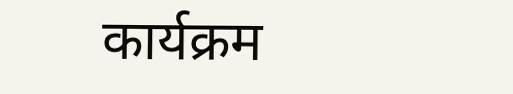कार्यक्रम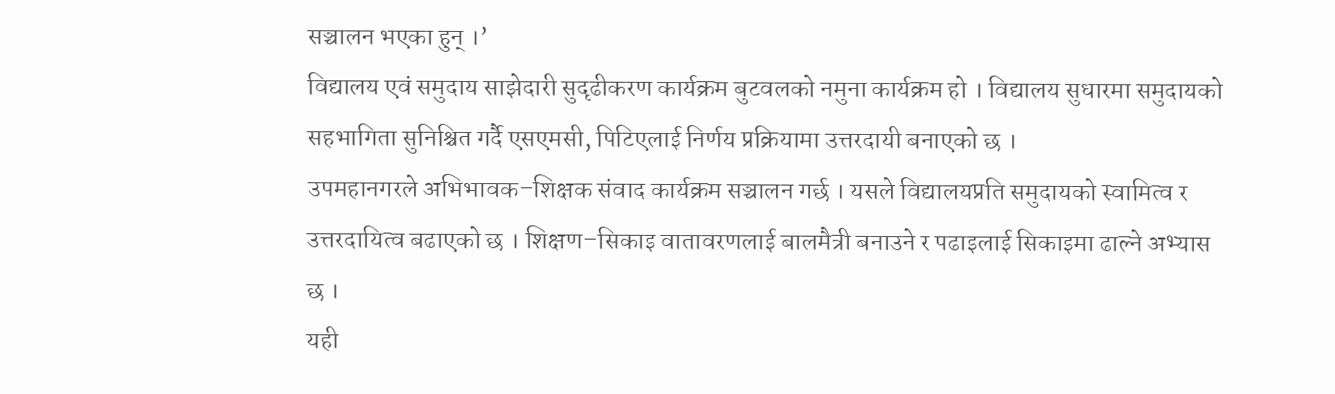सञ्चालन भएका हुन् ।’
विद्यालय एवं समुदाय साझेदारी सुदृढीकरण कार्यक्रम बुटवलको नमुना कार्यक्रम हो । विद्यालय सुधारमा समुदायको सहभागिता सुनिश्चित गर्दै एसएमसी, पिटिएलाई निर्णय प्रक्रियामा उत्तरदायी बनाएको छ ।
उपमहानगरले अभिभावक–शिक्षक संवाद कार्यक्रम सञ्चालन गर्छ । यसले विद्यालयप्रति समुदायको स्वामित्व र उत्तरदायित्व बढाएको छ । शिक्षण–सिकाइ वातावरणलाई बालमैत्री बनाउने र पढाइलाई सिकाइमा ढाल्ने अभ्यास छ ।
यही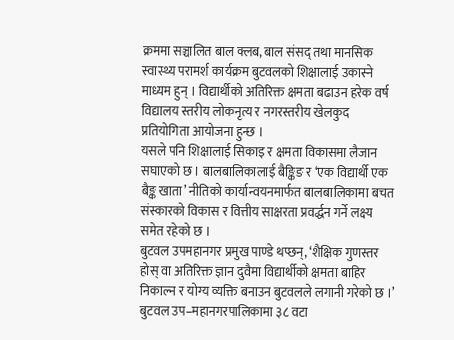क्रममा सञ्चालित बाल क्लब, बाल संसद् तथा मानसिक स्वास्थ्य परामर्श कार्यक्रम बुटवलको शिक्षालाई उकास्ने माध्यम हुन् । विद्यार्थीको अतिरिक्त क्षमता बढाउन हरेक वर्ष विद्यालय स्तरीय लोकनृत्य र नगरस्तरीय खेलकुद प्रतियोगिता आयोजना हुन्छ ।
यसले पनि शिक्षालाई सिकाइ र क्षमता विकासमा लैजान सघाएको छ । बालबालिकालाई बैङ्किङ र ‘एक विद्यार्थी एक बैङ्क खाता’ नीतिको कार्यान्वयनमार्फत बालबालिकामा बचत संस्कारको विकास र वित्तीय साक्षरता प्रवर्द्धन गर्ने लक्ष्य समेत रहेको छ ।
बुटवल उपमहानगर प्रमुख पाण्डे थप्छन्, ‘शैक्षिक गुणस्तर होस् वा अतिरिक्त ज्ञान दुवैमा विद्यार्थीको क्षमता बाहिर निकाल्न र योग्य व्यक्ति बनाउन बुटवलले लगानी गरेको छ ।’
बुटवल उप–महानगरपालिकामा ३८ वटा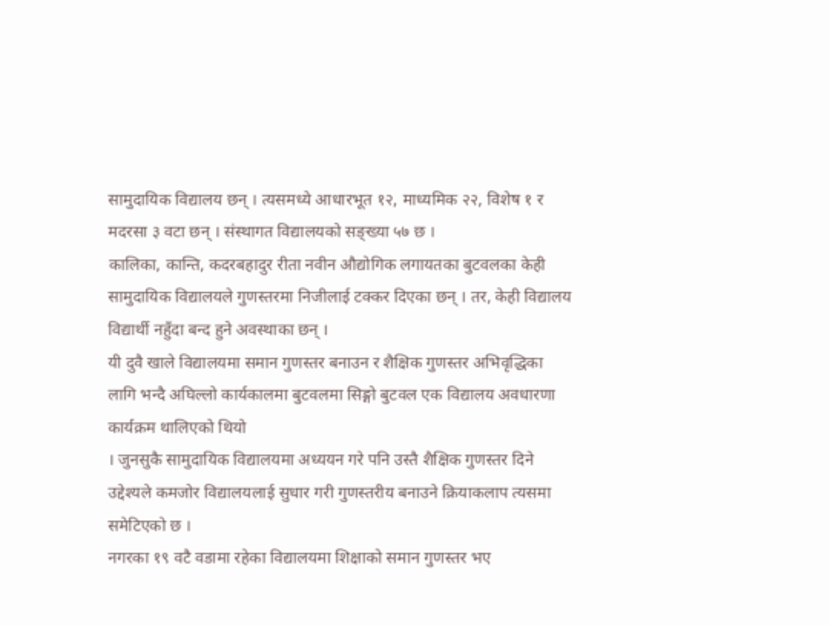सामुदायिक विद्यालय छन् । त्यसमध्ये आधारभूत १२, माध्यमिक २२, विशेष १ र मदरसा ३ वटा छन् । संस्थागत विद्यालयको सङ्ख्या ५७ छ ।
कालिका, कान्ति, कदरबहादुर रीता नवीन औद्योगिक लगायतका बुटवलका केही सामुदायिक विद्यालयले गुणस्तरमा निजीलाई टक्कर दिएका छन् । तर, केही विद्यालय विद्यार्थी नहुँदा बन्द हुने अवस्थाका छन् ।
यी दुवै खाले विद्यालयमा समान गुणस्तर बनाउन र शैक्षिक गुणस्तर अभिवृद्धिका लागि भन्दै अघिल्लो कार्यकालमा बुटवलमा सिङ्गो बुटवल एक विद्यालय अवधारणा कार्यक्रम थालिएको थियो
। जुनसुकै सामुदायिक विद्यालयमा अध्ययन गरे पनि उस्तै शैक्षिक गुणस्तर दिने उद्देश्यले कमजोर विद्यालयलाई सुधार गरी गुणस्तरीय बनाउने क्रियाकलाप त्यसमा समेटिएको छ ।
नगरका १९ वटै वडामा रहेका विद्यालयमा शिक्षाको समान गुणस्तर भए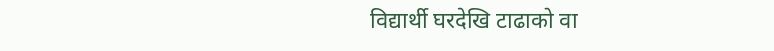विद्यार्थी घरदेखि टाढाको वा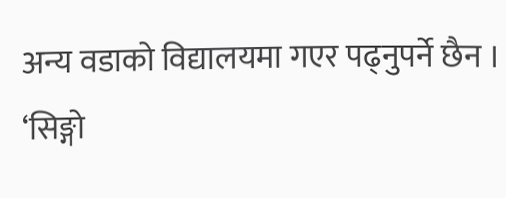अन्य वडाको विद्यालयमा गएर पढ्नुपर्ने छैन । ‘सिङ्गो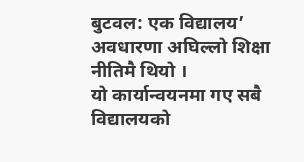बुटवल: एक विद्यालय’ अवधारणा अघिल्लो शिक्षा नीतिमै थियो ।
यो कार्यान्वयनमा गए सबै विद्यालयको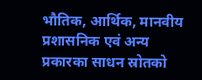भौतिक, आर्थिक, मानवीय प्रशासनिक एवं अन्य प्रकारका साधन स्रोतको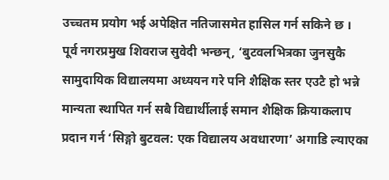उच्चतम प्रयोग भई अपेक्षित नतिजासमेत हासिल गर्न सकिने छ ।
पूर्व नगरप्रमुख शिवराज सुवेदी भन्छन्, ‘बुटवलभित्रका जुनसुकै सामुदायिक विद्यालयमा अध्ययन गरे पनि शैक्षिक स्तर एउटै हो भन्ने मान्यता स्थापित गर्न सबै विद्यार्थीलाई समान शैक्षिक क्रियाकलाप प्रदान गर्न ‘सिङ्गो बुटवल: एक विद्यालय अवधारणा’ अगाडि ल्याएका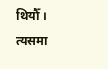थियौँ । त्यसमा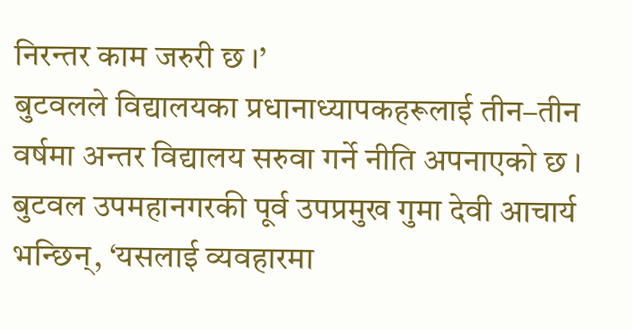निरन्तर काम जरुरी छ ।’
बुटवलले विद्यालयका प्रधानाध्यापकहरूलाई तीन–तीन वर्षमा अन्तर विद्यालय सरुवा गर्ने नीति अपनाएको छ ।
बुटवल उपमहानगरकी पूर्व उपप्रमुख गुमा देवी आचार्य भन्छिन्, ‘यसलाई व्यवहारमा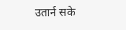उतार्न सके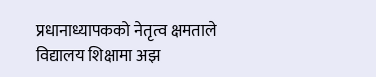प्रधानाध्यापकको नेतृत्व क्षमताले विद्यालय शिक्षामा अझ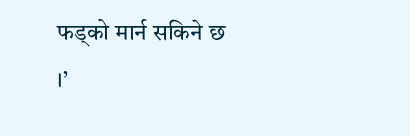फड्को मार्न सकिने छ ।’